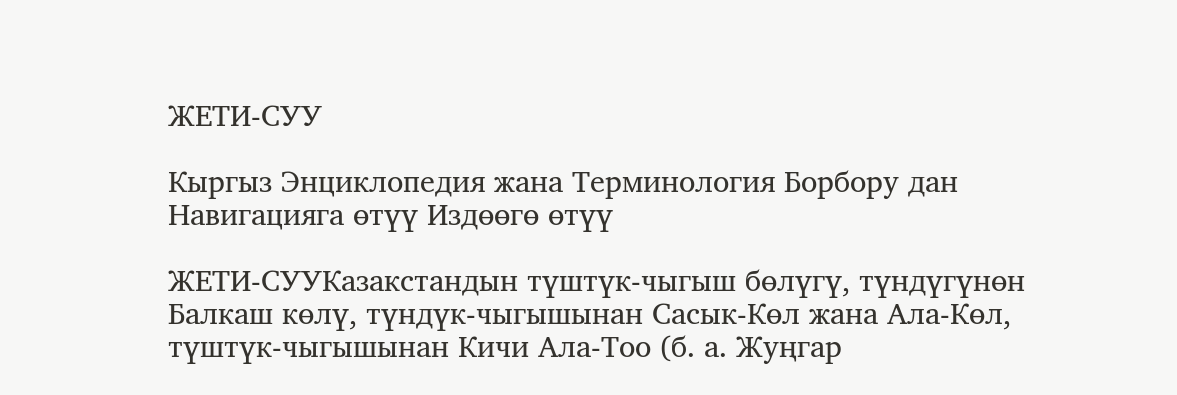ЖЕТИ-СУУ

Кыргыз Энциклопедия жана Терминология Борбору дан
Навигацияга өтүү Издөөгө өтүү

ЖЕТИ-СУУКазакстандын түштүк-чыгыш бөлүгү, түндүгүнөн Балкаш көлү, түндүк-чыгышынан Сасык-Көл жана Ала-Көл, түштүк-чыгышынан Кичи Ала-Тоо (б. а. Жуңгар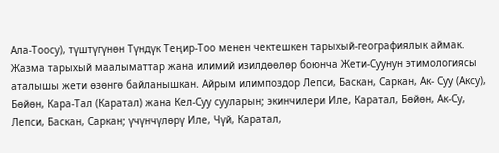Ала-Тоосу), түштүгүнөн Түндүк Теңир-Тоо менен чектешкен тарыхый-географиялык аймак. Жазма тарыхый маалыматтар жана илимий изилдөөлөр боюнча Жети-Суунун этимологиясы аталышы жети өзөнгө байланышкан. Айрым илимпоздор Лепси, Баскан, Саркан, Ак- Суу (Аксу), Бөйөн, Кара-Тал (Каратал) жана Кел-Суу сууларын; экинчилери Иле, Каратал, Бөйөн, Ак-Су, Лепси, Баскан, Саркан; үчүнчүлөрү Иле, Чүй, Каратал,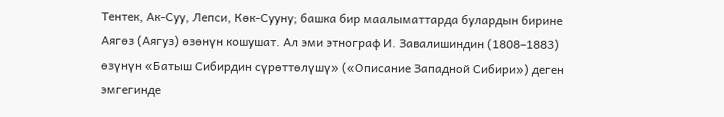Тентек, Ак-Суу, Лепси, Көк-Сууну; башка бир маалыматтарда булардын бирине Аягөз (Аягуз) өзөнүн кошушат. Ал эми этнограф И. Завалишиндин (1808–1883) өзүнүн «Батыш Сибирдин сүрөттөлүшү» («Описание Западной Сибири») деген эмгегинде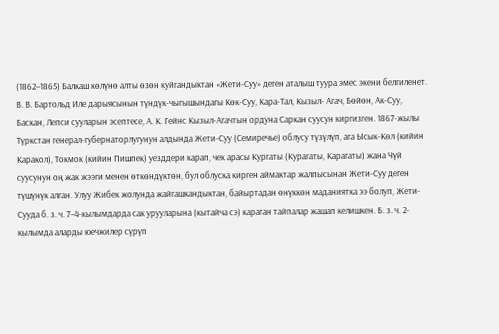(1862–1865) Балкаш көлүнө алты өзөн куйгандыктан «Жети-Суу» деген аталыш туура эмес экени белгиленет. В. В. Бартольд Иле дарыясынын түндүк-чыгышындагы Көк-Суу, Кара-Тал, Кызыл- Агач, Бөйөн, Ак-Суу, Баскан, Лепси сууларын эсептесе, А. К. Гейнс Кызыл-Агачтын ордуна Саркан суусун киргизген. 1867-жылы Түркстан генерал-губернаторлугунун алдында Жети-Суу (Семиречье) облусу түзүлүп, ага Ысык-Көл (кийин Каракол), Токмок (кийин Пишпек) уезддери карап, чек арасы Кургаты (Курагаты, Карагаты) жана Чүй суусунун оң жак жээги менен өткөндүктөн, бул облуска кирген аймактар жалпысынан Жети-Суу деген түшүнүк алган. Улуу Жибек жолунда жайгашкандыктан, байыртадан өнүккөн маданиятка ээ болуп, Жети-Сууда б. з. ч. 7–4-кылымдарда сак урууларына (кытайча сэ) караган тайпалар жашап келишкен. Б. з. ч. 2-кылымда аларды юечжилер сүрүп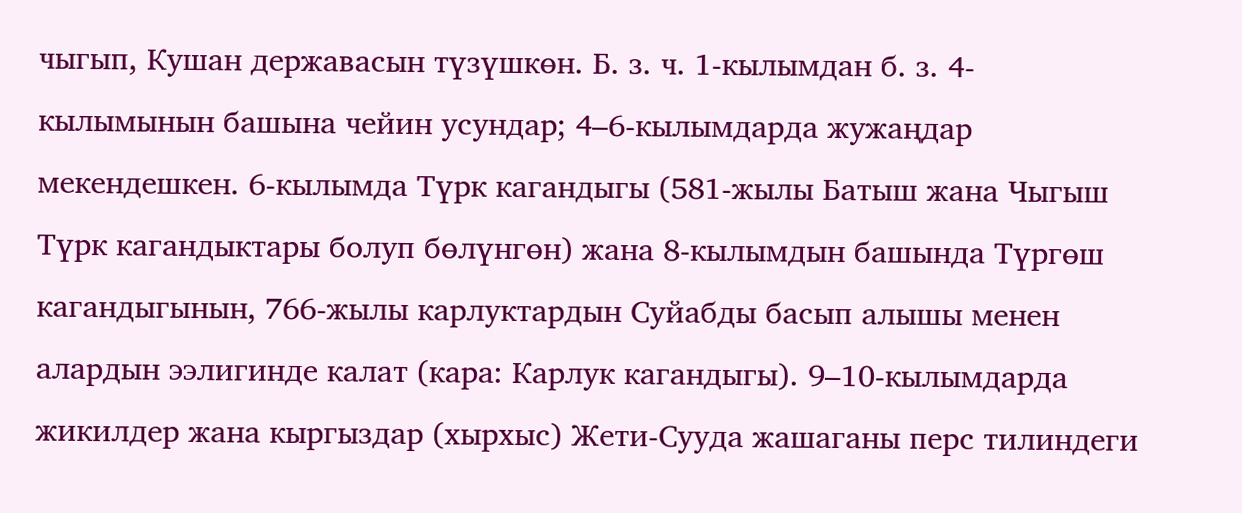чыгып, Кушан державасын түзүшкөн. Б. з. ч. 1-кылымдан б. з. 4-кылымынын башына чейин усундар; 4–6-кылымдарда жужаңдар мекендешкен. 6-кылымда Түрк кагандыгы (581-жылы Батыш жана Чыгыш Түрк кагандыктары болуп бөлүнгөн) жана 8-кылымдын башында Түргөш кагандыгынын, 766-жылы карлуктардын Суйабды басып алышы менен алардын ээлигинде калат (кара: Карлук кагандыгы). 9–10-кылымдарда жикилдер жана кыргыздар (хырхыс) Жети-Сууда жашаганы перс тилиндеги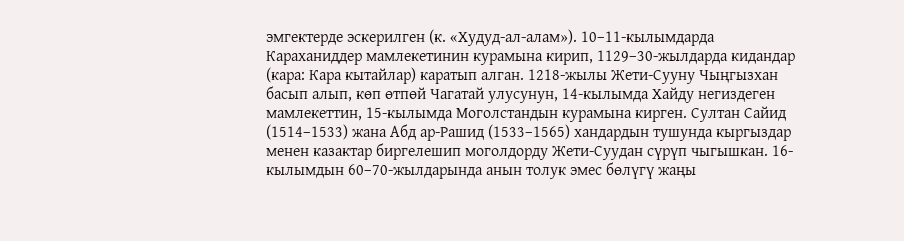эмгектерде эскерилген (к. «Худуд-ал-алам»). 10–11-кылымдарда Караханиддер мамлекетинин курамына кирип, 1129–30-жылдарда кидандар (кара: Кара кытайлар) каратып алган. 1218-жылы Жети-Сууну Чыңгызхан басып алып, көп өтпөй Чагатай улусунун, 14-кылымда Хайду негиздеген мамлекеттин, 15-кылымда Моголстандын курамына кирген. Султан Сайид (1514–1533) жана Абд ар-Рашид (1533–1565) хандардын тушунда кыргыздар менен казактар биргелешип моголдорду Жети-Суудан сүрүп чыгышкан. 16-кылымдын 60–70-жылдарында анын толук эмес бөлүгү жаңы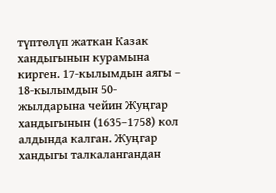түптөлүп жаткан Казак хандыгынын курамына кирген. 17-кылымдын аягы – 18-кылымдын 50-жылдарына чейин Жуңгар хандыгынын (1635–1758) кол алдында калган. Жуңгар хандыгы талкалангандан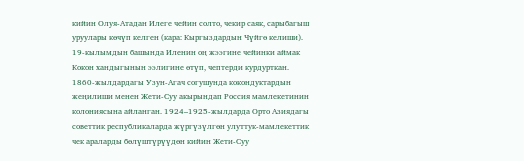кийин Олуя-Атадан Илеге чейин солто, чекир саяк, сарыбагыш уруулары көчүп келген (кара: Кыргыздардын Чүйгө келиши). 19-кылымдын башында Иленин оң жээгине чейинки аймак Кокон хандыгынын ээлигине өтүп, чептерди курдурткан. 1860-жылдардагы Узун-Агач согушунда кокондуктардын жеңилиши менен Жети-Суу акырындап Россия мамлекетинин колониясына айланган. 1924–1925-жылдарда Орто Азиядагы советтик республикаларда жүргүзүлгөн улуттук-мамлекеттик чек араларды бөлүштүрүүдөн кийин Жети-Суу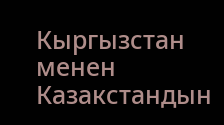Кыргызстан менен Казакстандын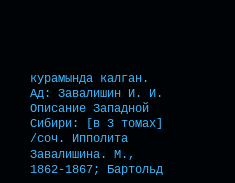курамында калган.
Ад: Завалишин И. И. Описание Западной Сибири: [в 3 томах] /соч. Ипполита Завалишина. М., 1862-1867; Бартольд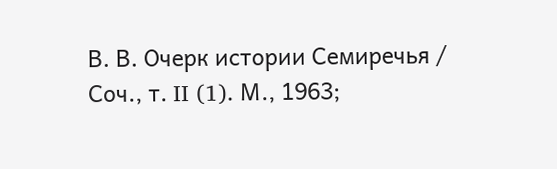В. В. Очерк истории Семиречья / Соч., т. II (1). М., 1963;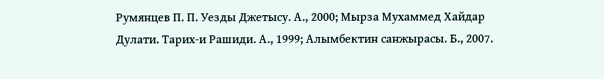Румянцев П. П. Уезды Джетысу. А., 2000; Мырза Мухаммед Хайдар Дулати. Тарих-и Рашиди. А., 1999; Алымбектин санжырасы. Б., 2007.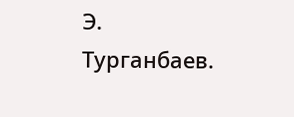Э. Турганбаев.